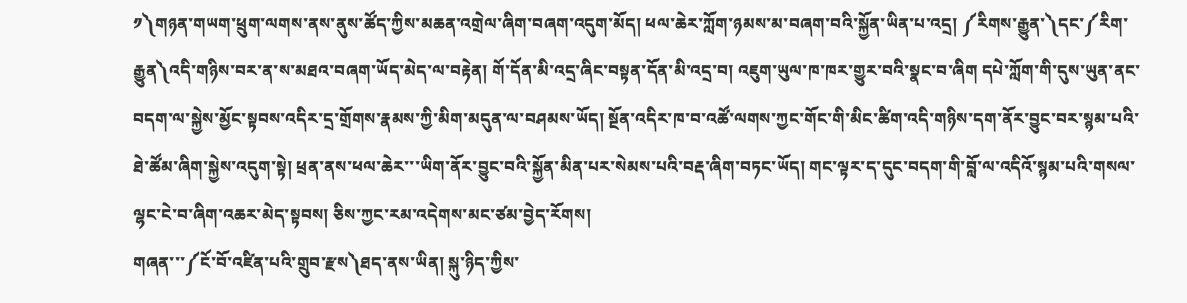༡༽གཉན་གཡག་ཕྲུག་ལགས་ནས་ནུས་ཚོད་ཀྱིས་མཆན་འགྲེལ་ཞིག་བཞག་འདུག་མོད། ཕལ་ཆེར་ཀློག་ཉམས་མ་བཞག་བའི་སྐྱོན་ཡིན་པ་འདྲ། ༼རིགས་རྒྱུན་༽དང་༼རིག་རྒྱུན༽འདི་གཉིས་བར་ན་ས་མཐའ་བཞག་ཡོད་མེད་ལ་བརྟེན། གོ་དོན་མི་འདྲ་ཞིང་བསྟན་དོན་མི་འདྲ་བ། འཇུག་ཡུལ་ཁ་ཁར་གྱུར་བའི་སྣང་བ་ཞིག དཔེ་ཀློག་གི་དུས་ཡུན་ནང་བདག་ལ་སྐྱེས་མྱོང་སྟབས་འདིར་དྲ་གྲོགས་རྣམས་ཀྱི་མིག་མདུན་ལ་བཤམས་ཡོད། སྔོན་འདིར་ཁ་བ་འཚོ་ལགས་ཀྱང་གོང་གི་མིང་ཚིག་འདི་གཉིས་དག་ནོར་བྱུང་བར་སྙམ་པའི་ཐེ་ཚོམ་ཞིག་སྐྱེས་འདུག་སྟེ། ཕྲན་ནས་ཕལ་ཆེར་་་ཡིག་ནོར་བྱུང་བའི་སྐྱོན་མིན་པར་སེམས་པའི་བརྡ་ཞིག་བཏང་ཡོད། གང་ལྟར་ད་དུང་བདག་གི་བློ་ལ་འདིའོ་སྙམ་པའི་གསལ་ལྷང་ངེ་བ་ཞིག་འཆར་མེད་སྟབས། ཅིས་ཀྱང་རམ་འདེགས་མང་ཙམ་བྱེད་རོགས།
གཞན་་་༼ངོ་བོ་འཛིན་པའི་གྲུབ་རྫས༽ཐད་ནས་ཡིན། སྐུ་ཉིད་ཀྱིས་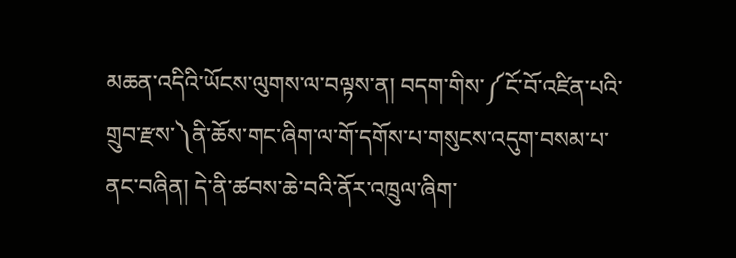མཆན་འདིའི་ཡོངས་ལུགས་ལ་བལྟས་ན། བདག་གིས་༼ངོ་བོ་འཛིན་པའི་གྲུབ་རྫས་༽ནི་ཆོས་གང་ཞིག་ལ་གོ་དགོས་པ་གསུངས་འདུག་བསམ་པ་ནང་བཞིན། དེ་ནི་ཚབས་ཆེ་བའི་ནོར་འཁྲུལ་ཞིག་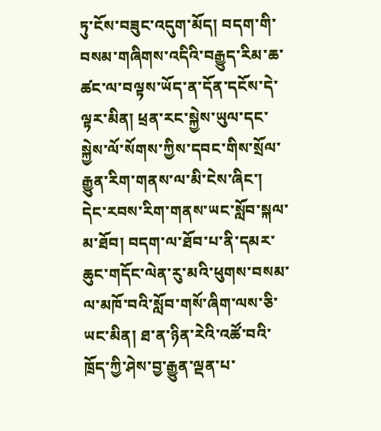ཏུ་ངོས་བཟུང་འདུག་མོད། བདག་གི་བསམ་གཞིགས་འདིའི་བརྒྱུད་རིམ་ཆ་ཚང་ལ་བལྟས་ཡོད་ན་དོན་དངོས་དེ་ལྟར་མིན། ཕྲན་རང་སྐྱེས་ཡུལ་དང་སྐྱེས་ལོ་སོགས་ཀྱིས་དབང་གིས་སྲོལ་རྒྱུན་རིག་གནས་ལ་མི་ངེས་ཞིང་། དེང་རབས་རིག་གནས་ཡང་སློབ་སྐལ་མ་ཐོབ། བདག་ལ་ཐོབ་པ་ནི་དམར་ཆུང་གདོང་ལེན་རུ་མའི་ཕུགས་བསམ་ལ་མཁོ་བའི་སློབ་གསོ་ཞིག་ལས་ཅི་ཡང་མིན། ཐ་ན་ཉིན་རེའི་འཚོ་བའི་ཁྲོད་ཀྱི་ཤེས་བྱ་རྒྱུན་ལྡན་པ་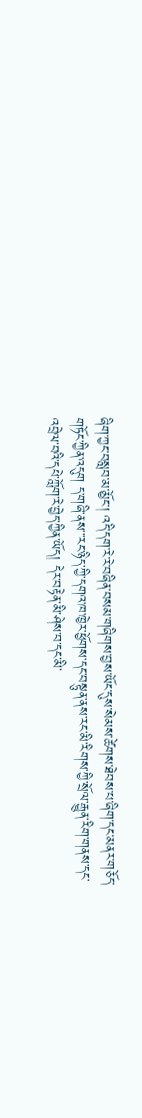ཞིག་ཀྱང་བསླབ་མ་མྱོང་། འདི་དག་རེ་རེ་བཞིན་བསམ་གཞིགས་བྱས་ཡོང་དུས་སེམས་ཚེགས་ཐེབས་པ་ཞིག་དང་མནར་གཅོད་གཏོང་ཀྱིན་འདུག ད་གཞི་ནས་་་རང་ཉིད་ཀྱི་དགའ་ཁ་ཁྱེར་ཕྱོགས་དང་བསྟུན་ནས་རང་མི་རིགས་ཀྱི་སྲོལ་རྒྱུན་རིག་གནས་དང་འབྲེལ་བའི་དཔེ་ཀློག་རེ་བྱེད་ཀྱིན་ཡོད། དེར་བརྟེན་མི་ཤེས་བ་དང་མི་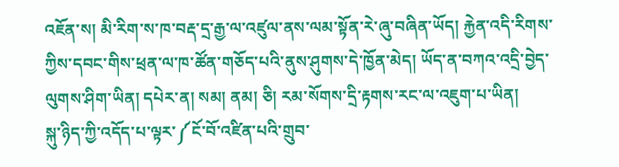འཇོན་ས། མི་རིག་ས་ཁ་བརྡ་དྲ་རྒྱ་ལ་འཛུལ་ནས་ལམ་སྟོན་རེ་ཞུ་བཞིན་ཡོད། རྐྱེན་འདི་རིགས་ཀྱིས་དབང་གིས་ཕྲན་ལ་ཁ་ཚོན་གཅོད་པའི་ནུས་ཤུགས་དེ་ཁྱོན་མེད། ཡོད་ན་བཀའ་འདྲི་བྱེད་ལུགས་ཤིག་ཡིན། དཔེར་ན། སམ། ནམ། ཅི། རམ་སོགས་དྲི་རྟགས་རང་ལ་འཇུག་པ་ཡིན།
སྐུ་ཉིད་ཀྱི་འདོད་པ་ལྟར་༼ངོ་བོ་འཛིན་པའི་གྲུབ་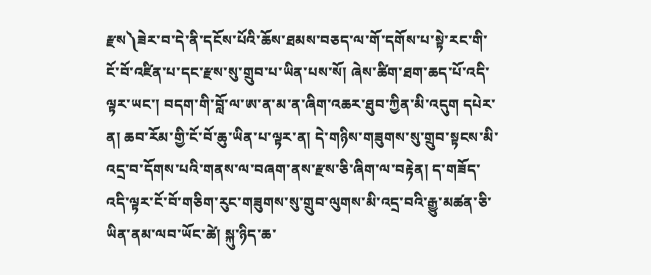རྫས༽ཟེར་བ་དེ་ནི་དངོས་པོའི་ཆོས་ཐམས་བཅད་ལ་གོ་དགོས་པ་སྟེ་རང་གི་ངོ་བོ་འཛིན་པ་དང་རྫས་སུ་གྲུབ་པ་ཡིན་པས་སོ། ཞེས་ཚིག་ཐག་ཆད་པོ་འདི་ལྟར་ཡང་། བདག་གི་བློ་ལ་ཨ་ན་མ་ན་ཞིག་འཆར་ཐུབ་ཀྱིན་མི་འདུག དཔེར་ན། ཆབ་རོམ་གྱི་ངོ་བོ་ཆུ་ཡིན་པ་ལྟར་ན། དེ་གཉིས་གཟུགས་སུ་གྲུབ་སྟངས་མི་འདྲ་བ་དོགས་པའི་གནས་ལ་བཞག་ནས་རྫས་ཅི་ཞིག་ལ་བརྟེན། ད་གཟོད་འདི་ལྟར་ངོ་བོ་གཅིག་རུང་གཟུགས་སུ་གྲུབ་ལུགས་མི་འདྲ་བའི་རྒྱུ་མཚན་ཅི་ཡིན་ནམ་ལབ་ཡོང་ཚེ། སྐུ་ཉིད་ཆ་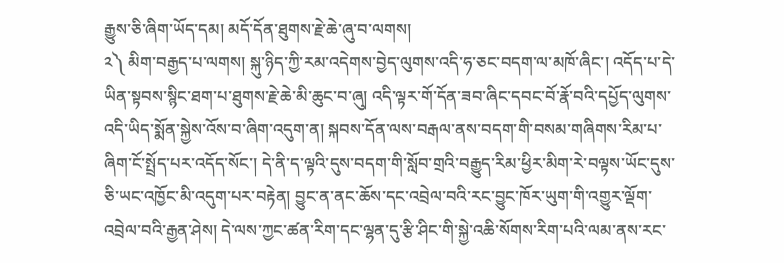རྒྱུས་ཅི་ཞིག་ཡོད་དམ། མདོ་དོན་ཐུགས་རྗེ་ཆེ་ཞུ་བ་ལགས།
༢༽ མིག་བརྒྱད་པ་ལགས། སྐུ་ཉིད་ཀྱི་རམ་འདེགས་བྱེད་ལུགས་འདི་ཧ་ཅང་བདག་ལ་མཁོ་ཞིང་། འདོད་པ་དེ་ཡིན་སྟབས་སྙིང་ཐག་པ་ཐུགས་རྗེ་ཆེ་མི་ཆུང་བ་ཞུ། འདི་ལྟར་གོ་དོན་ཟབ་ཞིང་དབང་བོ་རྣོ་བའི་དཔྱོད་ལུགས་འདི་ཡིད་སྨོན་སྐྱེས་འོས་བ་ཞིག་འདུག་ན། སྐབས་དོན་ལས་བརྒལ་ནས་བདག་གི་བསམ་གཞིགས་རིམ་པ་ཞིག་ངོ་སྤྲོད་པར་འདོད་སོང་། དེ་ནི་ད་ལྟའི་དུས་བདག་གི་སློབ་གྲའི་བརྒྱུད་རིམ་ཕྱིར་མིག་རེ་བལྟས་ཡོང་དུས་ཅི་ཡང་འཁྱོང་མི་འདུག་པར་བརྟེན། བྱུང་ན་ནང་ཆོས་དང་འབྲེལ་བའི་རང་བྱུང་ཁོར་ཡུག་གི་འགྱུར་ལྡོག་འབྲེལ་བའི་རྒྱན་ཤེས། དེ་ལས་ཀྱང་ཚན་རིག་དང་ལྷན་དུ་རྩི་ཤིང་གི་སྐྱེ་འཆི་སོགས་རིག་པའི་ལམ་ནས་རང་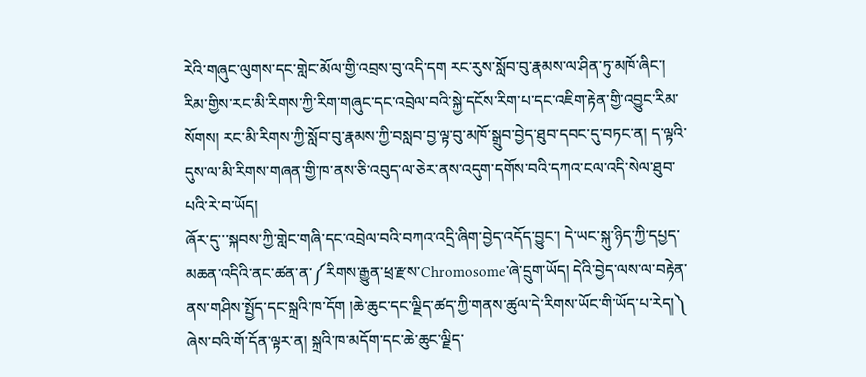རེའི་གཞུང་ལུགས་དང་གླེང་མོལ་གྱི་འབྲས་བུ་འདི་དག རང་རུས་སློབ་བུ་རྣམས་ལ་ཤིན་ཏུ་མཁོ་ཞིང་། རིམ་གྱིས་རང་མི་རིགས་ཀྱི་རིག་གཞུང་དང་འབྲེལ་བའི་སྐྱེ་དངོས་རིག་པ་དང་འཇིག་རྟེན་གྱི་འབྱུང་རིམ་སོགས། རང་མི་རིགས་ཀྱི་སློབ་བུ་རྣམས་ཀྱི་བསླབ་བྱ་ལྟ་བུ་མཁོ་སྒྲུབ་བྱེད་ཐུབ་དབང་དུ་བཏང་ན། ད་ལྟའི་དུས་ལ་མི་རིགས་གཞན་གྱི་ཁ་ནས་ཅི་འབུད་ལ་ཅེར་ནས་འདུག་དགོས་བའི་དཀའ་ངལ་འདི་སེལ་ཐུབ་པའི་རེ་བ་ཡོད།
ཞོར་དུ་་་སྐབས་ཀྱི་གླེང་གཞི་དང་འབྲེལ་བའི་བཀའ་འདྲི་ཞིག་བྱེད་འདོད་བྱུང་། དེ་ཡང་སྐུ་ཉིད་ཀྱི་དཔྱད་མཆན་འདིའི་ནང་ཚན་ན་༼རིགས་རྒྱུན་ཕྲ་རྫས་Chromosome་ཞེ་དྲུག་ཡོད། དེའི་བྱེད་ལས་ལ་བརྟེན་ནས་གཤིས་སྤྱོད་དང་སྐྲའི་ཁ་དོག །ཆེ་ཆུང་དང་ལྗིད་ཚད་ཀྱི་གནས་ཚུལ་དེ་རིགས་ཡོང་གི་ཡོད་པ་རེད།༽ ཞེས་བའི་གོ་དོན་ལྟར་ན། སྐྲའི་ཁ་མདོག་དང་ཆེ་ཆུང་ལྗིད་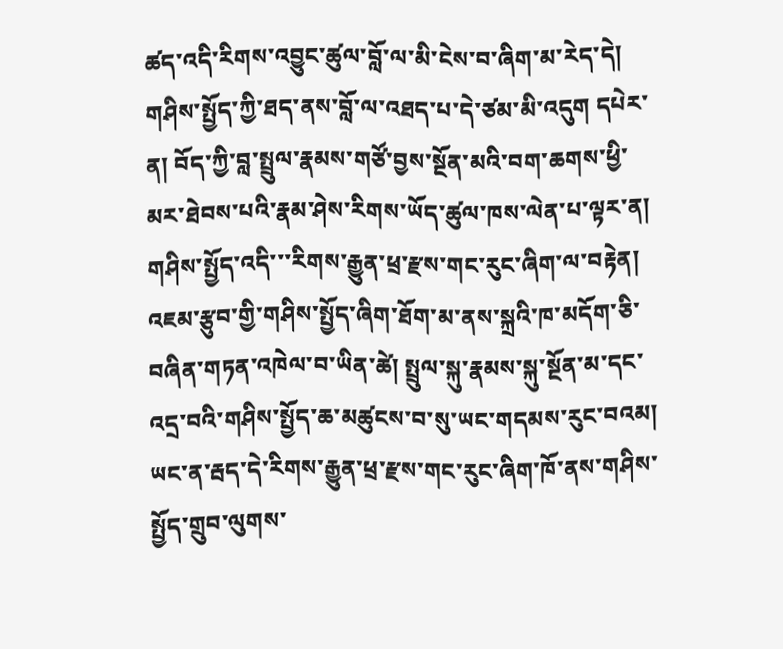ཚད་འདི་རིགས་འབྱུང་ཚུལ་བློ་ལ་མི་ངེས་བ་ཞིག་མ་རེད་དེ། གཤིས་སྤྱོད་ཀྱི་ཐད་ནས་བློ་ལ་འཐད་པ་དེ་ཙམ་མི་འདུག དཔེར་ན། བོད་ཀྱི་བླ་སྤྲུལ་རྣམས་གཙོ་བྱས་སྔོན་མའི་བག་ཆགས་ཕྱི་མར་ཐེབས་པའི་རྣམ་ཤེས་རིགས་ཡོད་ཚུལ་ཁས་ལེན་པ་ལྟར་ན། གཤིས་སྤྱོད་འདི་་་རིགས་རྒྱུན་ཕྲ་རྫས་གང་རུང་ཞིག་ལ་བརྟེན། འཇམ་རྩུབ་གྱི་གཤིས་སྤྱོད་ཞིག་ཐོག་མ་ནས་སྐྲའི་ཁ་མདོག་ཅི་བཞིན་གཏན་འཁེལ་བ་ཡིན་ཚེ། སྤྲུལ་སྐུ་རྣམས་སྐུ་སྔོན་མ་དང་འདྲ་བའི་གཤིས་སྤྱོད་ཆ་མཚུངས་བ་སུ་ཡང་གདམས་རུང་བའམ། ཡང་ན་རྦད་དེ་རིགས་རྒྱུན་ཕྲ་རྫས་གང་རུང་ཞིག་ཁོ་ནས་གཤིས་སྤྱོད་གྲུབ་ལུགས་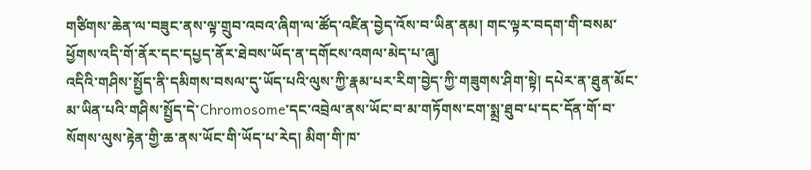གཙིགས་ཆེན་ལ་བཟུང་ནས་ལྟ་གྲུབ་འབའ་ཞིག་ལ་ཚོད་འཛིན་བྱེད་འོས་བ་ཡིན་ནམ། གང་ལྟར་བདག་གི་བསམ་ཕྱོགས་འདི་གོ་ནོར་དང་དཔྱད་ནོར་ཐེབས་ཡོད་ན་དགོངས་འགལ་མེད་པ་ཞུ།
འདིའི་གཤིས་སྤྱོད་ནི་དམིགས་བསལ་དུ་ཡོད་པའི་ལུས་ཀྱི་རྣམ་པར་རིག་བྱེད་ཀྱི་གཟུགས་ཤིག་སྟེ། དཔེར་ན་ཐུན་མོང་མ་ཡིན་པའི་གཤིས་སྤྱོད་དེ་Chromosome་དང་འབྲེལ་ནས་ཡོང་བ་མ་གཏོགས་ངག་སྨྲ་ཐུབ་པ་དང་དོན་གོ་བ་སོགས་ལུས་རྟེན་གྱི་ཆ་ནས་ཡོང་གི་ཡོད་པ་རེད། མིག་གི་ཁ་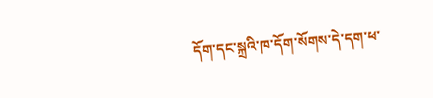དོག་དང་སྐྲའི་ཁ་དོག་སོགས་དེ་དག་ཕ་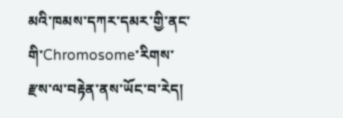མའི་ཁམས་དཀར་དམར་གྱི་ནང་གི་Chromosome་རིགས་རྫས་ལ་བརྟེན་ནས་ཡོང་བ་རེད།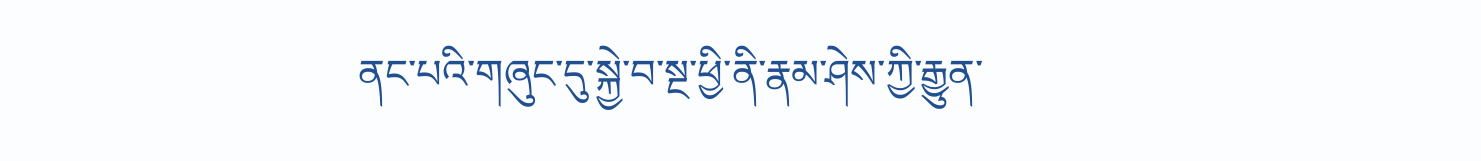ནང་པའི་གཞུང་དུ་སྐྱེ་བ་སྔ་ཕྱི་ནི་རྣམ་ཤེས་ཀྱི་རྒྱུན་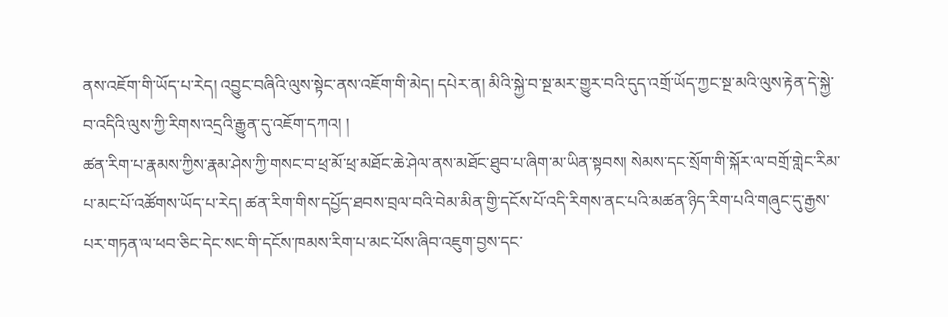ནས་འཇོག་གི་ཡོད་པ་རེད། འབྱུང་བཞིའི་ལུས་སྟེང་ནས་འཇོག་གི་མེད། དཔེར་ན། མིའི་སྐྱེ་བ་སྔ་མར་གྱུར་བའི་དུད་འགྲོ་ཡོད་ཀྱང་སྔ་མའི་ལུས་རྟེན་དེ་སྐྱེ་བ་འདིའི་ལུས་ཀྱི་རིགས་འདྲའི་རྒྱུན་དུ་འཇོག་དཀའ། །
ཚན་རིག་པ་རྣམས་ཀྱིས་རྣམ་ཤེས་ཀྱི་གསང་བ་ཕྲ་མོ་ཕྲ་མཐོང་ཆེ་ཤེལ་ནས་མཐོང་ཐུབ་པ་ཞིག་མ་ཡིན་སྟབས། སེམས་དང་སྲོག་གི་སྐོར་ལ་བགྲོ་གླེང་རིམ་པ་མང་པོ་འཚོགས་ཡོད་པ་རེད། ཚན་རིག་གིས་དཔྱོད་ཐབས་བྲལ་བའི་བེམ་མིན་གྱི་དངོས་པོ་འདི་རིགས་ནང་པའི་མཚན་ཉིད་རིག་པའི་གཞུང་དུ་རྒྱས་པར་གཏན་ལ་ཕབ་ཅིང་དེང་སང་གི་དངོས་ཁམས་རིག་པ་མང་པོས་ཞིབ་འཇུག་བྱས་དང་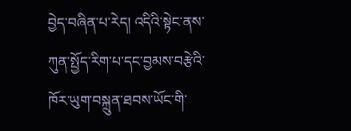བྱེད་བཞིན་པ་རེད། འདིའི་སྟེང་ནས་ཀུན་སྤྱོད་རིག་པ་དང་བྱམས་བརྩེའི་ཁོར་ཡུག་བསྐྲུན་ཐབས་ཡོང་གི་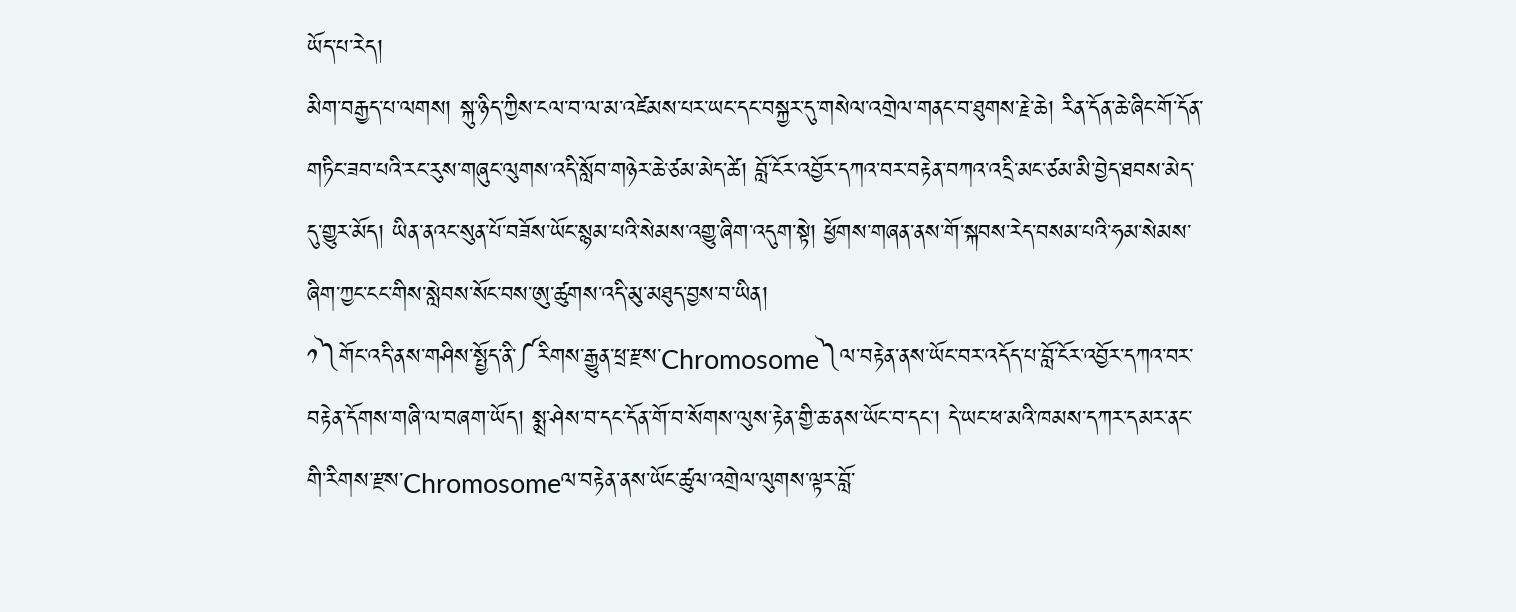ཡོད་པ་རེད།
མིག་བརྒྱད་པ་ལགས། སྐུ་ཉིད་ཀྱིས་ངལ་བ་ལ་མ་འཛེམས་པར་ཡང་དང་བསྐྱར་དུ་གསེལ་འགྲེལ་གནང་བ་ཐུགས་རྗེ་ཆེ། རིན་དོན་ཆེ་ཞིང་གོ་དོན་གཏིང་ཟབ་པའི་རང་རུས་གཞུང་ལུགས་འདི་སློབ་གཉེར་ཆེ་ཙམ་མེད་ཚེ། བློ་ངོར་འབྱོར་དཀའ་བར་བརྟེན་བཀའ་འདྲི་མང་ཙམ་མི་བྱེད་ཐབས་མེད་དུ་གྱུར་མོད། ཡིན་ནའང་སུན་པོ་བཟོས་ཡོང་སྙམ་པའི་སེམས་འགྱུ་ཞིག་འདུག་སྟེ། ཕྱོགས་གཞན་ནས་གོ་སྐབས་རེད་བསམ་པའི་ཧམ་སེམས་ཞིག་ཀྱང་ངང་གིས་སླེབས་སོང་བས་ཨུ་ཚུགས་འདི་མུ་མཐུད་བྱས་བ་ཡིན།
༡༽གོང་འདི་ནས་གཤིས་སྤྱོད་ནི་༼རིགས་རྒྱུན་ཕྲ་རྫས་Chromosome༽ལ་བརྟེན་ནས་ཡོང་བར་འདོད་པ་བློ་ངོར་འབྱོར་དཀའ་བར་བརྟེན་དོགས་གཞི་ལ་བཞག་ཡོད། སྨྲ་ཤེས་བ་དང་དོན་གོ་བ་སོགས་ལུས་རྟེན་གྱི་ཆ་ནས་ཡོང་བ་དང་། དེ་ཡང་ཕ་མའི་ཁམས་དཀར་དམར་ནང་གི་རིགས་རྫས་Chromosomeལ་བརྟེན་ནས་ཡོང་ཚུལ་འགྲེལ་ལུགས་ལྟར་བློ་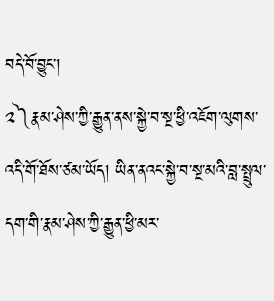བདེ་བོ་བྱུང་།
༢༽རྣམ་ཤེས་ཀྱི་རྒྱུན་ནས་སྐྱེ་བ་སྔ་ཕྱི་འཇོག་ལུགས་འདི་གོ་ཐོས་ཙམ་ཡོད། ཡིན་ནའང་སྐྱེ་བ་སྔ་མའི་བླ་སྤྲུལ་དག་གི་རྣམ་ཤེས་ཀྱི་རྒྱུན་ཕྱི་མར་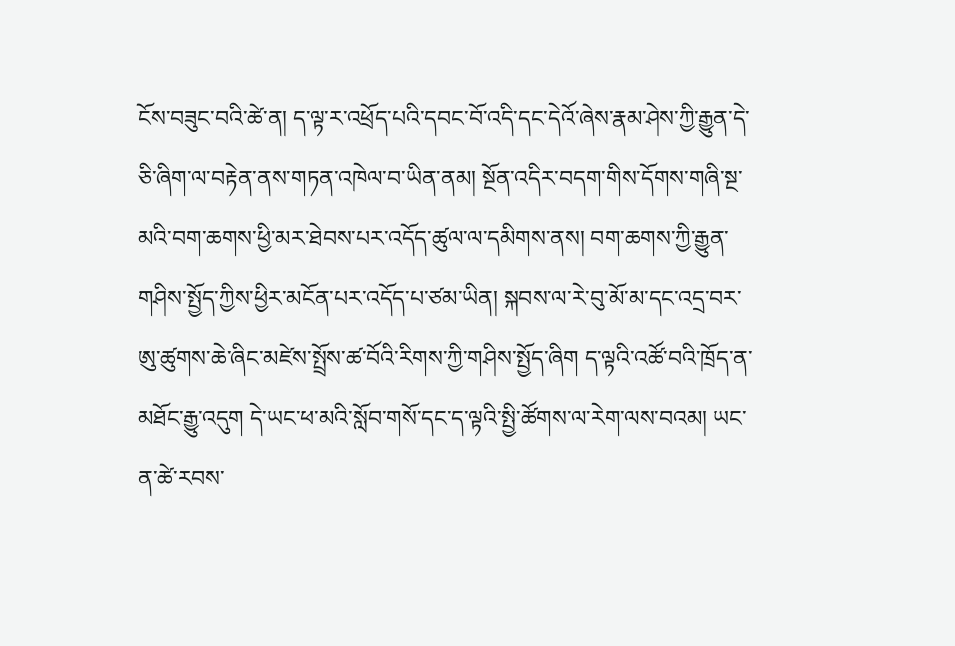ངོས་བཟུང་བའི་ཚེ་ན། ད་ལྟ་ར་འཕྲོད་པའི་དབང་བོ་འདི་དང་དེའོ་ཞེས་རྣམ་ཤེས་ཀྱི་རྒྱུན་དེ་ཅི་ཞིག་ལ་བརྟེན་ནས་གཏན་འཁེལ་བ་ཡིན་ནམ། སྔོན་འདིར་བདག་གིས་དོགས་གཞི་སྔ་མའི་བག་ཆགས་ཕྱི་མར་ཐེབས་པར་འདོད་ཚུལ་ལ་དམིགས་ནས། བག་ཆགས་ཀྱི་རྒྱུན་གཤིས་སྤྱོད་ཀྱིས་ཕྱིར་མངོན་པར་འདོད་པ་ཙམ་ཡིན། སྐབས་ལ་རེ་བུ་མོ་མ་དང་འདྲ་བར་ཨུ་ཚུགས་ཆེ་ཞིང་མཛེས་སྤྲོས་ཚ་བོའི་རིགས་ཀྱི་གཤིས་སྤྱོད་ཞིག ད་ལྟའི་འཚོ་བའི་ཁྲོད་ན་མཐོང་རྒྱུ་འདུག དེ་ཡང་ཕ་མའི་སློབ་གསོ་དང་ད་ལྟའི་སྤྱི་ཚོགས་ལ་རེག་ལས་བའམ། ཡང་ན་ཚེ་རབས་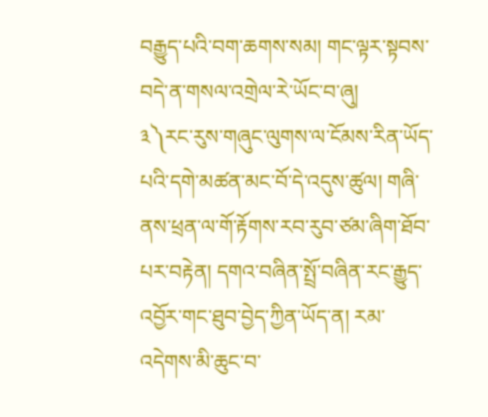བརྒྱུད་པའི་བག་ཆགས་སམ། གང་ལྟར་སྟབས་བདེ་ན་གསལ་འགྲེལ་རེ་ཡོང་བ་ཞུ།
༣༽རང་རུས་གཞུང་ལུགས་ལ་ངོམས་རིན་ཡོད་པའི་དགེ་མཚན་མང་བོ་དེ་འདུས་ཚུལ། གཞི་ནས་ཕྲན་ལ་གོ་རྟོགས་རབ་རུབ་ཙམ་ཞིག་ཐོབ་པར་བརྟེན། དགའ་བཞིན་སྤྲོ་བཞིན་རང་རྒྱུད་འབྱོར་གང་ཐུབ་བྱེད་ཀྱིན་ཡོད་ན། རམ་འདེགས་མི་ཆུང་བ་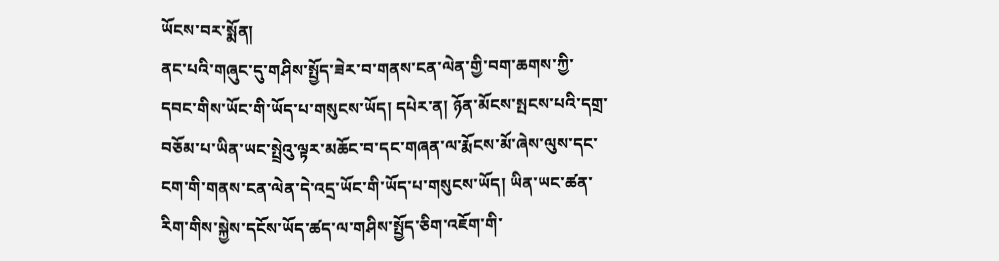ཡོངས་བར་སྨོན།
ནང་པའི་གཞུང་དུ་གཤིས་སྤྱོད་ཟེར་བ་གནས་ངན་ལེན་གྱི་བག་ཆགས་ཀྱི་དབང་གིས་ཡོང་གི་ཡོད་པ་གསུངས་ཡོད། དཔེར་ན། ཉོན་མོངས་སྤངས་པའི་དགྲ་བཅོམ་པ་ཡིན་ཡང་སྤྲེའུ་ལྟར་མཆོང་བ་དང་གཞན་ལ་རྨོངས་མོ་ཞེས་ལུས་དང་ངག་གི་གནས་ངན་ལེན་དེ་འདྲ་ཡོང་གི་ཡོད་པ་གསུངས་ཡོད། ཡིན་ཡང་ཚན་རིག་གིས་སྐྱེས་དངོས་ཡོད་ཚད་ལ་གཤིས་སྤྱོད་ཅིག་འཇོག་གི་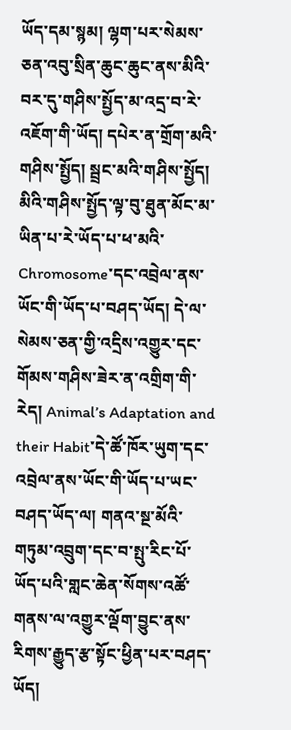ཡོད་དམ་སྙམ། ལྷག་པར་སེམས་ཅན་འབུ་སྲིན་ཆུང་ཆུང་ནས་མིའི་བར་དུ་གཤིས་སྤྱོད་མ་འདྲ་བ་རེ་འཇོག་གི་ཡོད། དཔེར་ན་གྲོག་མའི་གཤིས་སྤྱོད། སྦྲང་མའི་གཤིས་སྤྱོད། མིའི་གཤིས་སྤྱོད་ལྟ་བུ་ཐུན་མོང་མ་ཡིན་པ་རེ་ཡོད་པ་ཕ་མའི་Chromosome་དང་འབྲེལ་ནས་ཡོང་གི་ཡོད་པ་བཤད་ཡོད། དེ་ལ་སེམས་ཅན་གྱི་འདྲིས་འགྱུར་དང་གོམས་གཤིས་ཟེར་ན་འགྲིག་གི་རེད། Animal’s Adaptation and their Habit་དེ་ཚོ་ཁོར་ཡུག་དང་འབྲེལ་ནས་ཡོང་གི་ཡོད་པ་ཡང་བཤད་ཡོད་ལ། གནའ་སྔ་མོའི་གཏུམ་འབྲུག་དང་བ་སྤུ་རིང་པོ་ཡོད་པའི་གླང་ཆེན་སོགས་འཚོ་གནས་ལ་འགྱུར་ལྡོག་བྱུང་ནས་རིགས་རྒྱུད་རྩ་སྟོང་ཕྱིན་པར་བཤད་ཡོད།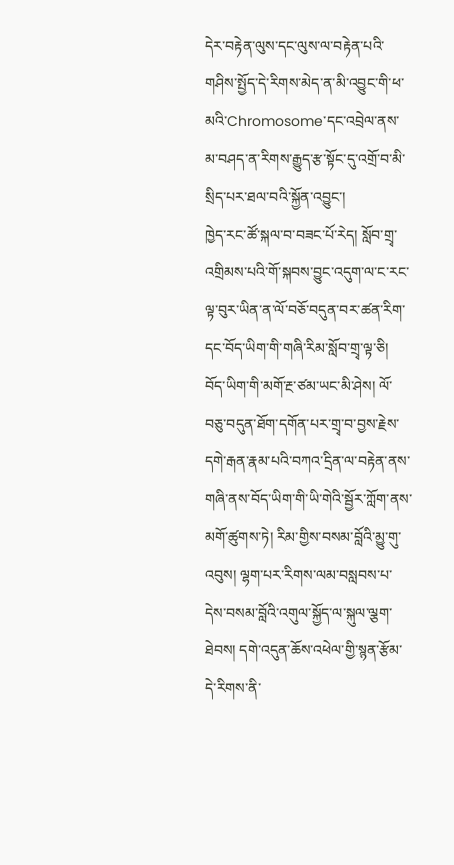དེར་བརྟེན་ལུས་དང་ལུས་ལ་བརྟེན་པའི་གཤིས་སྤྱོད་དེ་རིགས་མེད་ན་མི་འབྱུང་གི་ཕ་མའི་Chromosome་དང་འབྲེལ་ནས་མ་བཤད་ན་རིགས་རྒྱུད་རྩ་སྟོང་དུ་འགྲོ་བ་མི་སྲིད་པར་ཐལ་བའི་སྐྱོན་འབྱུང་།
ཁྱེད་རང་ཚོ་སྐལ་བ་བཟང་པོ་རེད། སློབ་གྲྭ་འགྲིམས་པའི་གོ་སྐབས་བྱུང་འདུག་ལ་ང་རང་ལྟ་བུར་ཡིན་ན་ལོ་བཅོ་བདུན་བར་ཚན་རིག་དང་བོད་ཡིག་གི་གཞི་རིམ་སློབ་གྲྭ་ལྟ་ཅི། བོད་ཡིག་གི་མགོ་རྔ་ཙམ་ཡང་མི་ཤེས། ལོ་བཅུ་བདུན་ཐོག་དགོན་པར་གྲྭ་བ་བྱས་རྗེས་དགེ་རྒན་རྣམ་པའི་བཀའ་དྲིན་ལ་བརྟེན་ནས་གཞི་ནས་བོད་ཡིག་གི་ཡི་གེའི་སྦྱོར་ཀློག་ནས་མགོ་ཚུགས་ཏེ། རིམ་གྱིས་བསམ་བློའི་མྱུ་གུ་འབུས། ལྷག་པར་རིགས་ལམ་བསླབས་པ་དེས་བསམ་བློའི་འགུལ་སྐྱོད་ལ་སྐུལ་ལྕག་ཐེབས། དགེ་འདུན་ཆོས་འཕེལ་གྱི་སྙན་རྩོམ་དེ་རིགས་ནི་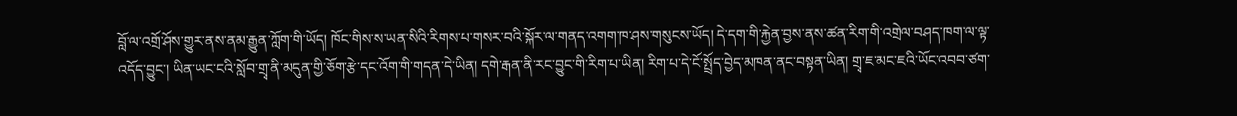བློ་ལ་འགྲོ་ཤོས་གྱུར་ནས་ནམ་རྒྱུན་ཀློག་གི་ཡོད། ཁོང་གིས་ས་ཡན་སིའི་རིགས་པ་གསར་བའི་སྐོར་ལ་གནད་འགག་ཁ་ཤས་གསུངས་ཡོད། དེ་དག་གི་རྐྱེན་བྱས་ནས་ཚན་རིག་གི་འགྲེལ་བཤད་ཁག་ལ་ལྟ་འདོད་བྱུང་། ཡིན་ཡང་ངའི་སློབ་གྲྭ་ནི་མདུན་གྱི་ཅོག་རྩེ་དང་འོག་གི་གདན་དེ་ཡིན། དགེ་རྒན་ནི་རང་བྱུང་གི་རིག་པ་ཡིན། རིག་པ་དེ་ངོ་སྤྲོད་བྱེད་མཁན་ནང་བསྟན་ཡིན། གྲྭ་ཇ་མང་ཇའི་ཡོང་འབབ་ཙག་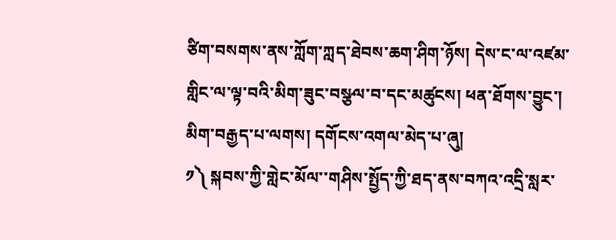ཙིག་བསགས་ནས་ཀློག་ཀླད་ཐེབས་ཆག་ཤིག་ཉོས། དེས་ང་ལ་འཛམ་གླིང་ལ་ལྟ་བའི་མིག་ཟུང་བསྩལ་བ་དང་མཚུངས། ཕན་ཐོགས་བྱུང་།
མིག་བརྒྱད་པ་ལགས། དགོངས་འགལ་མེད་པ་ཞུ།
༡༽ སྐབས་ཀྱི་གླེང་མོལ་་གཤིས་སྤྱོད་ཀྱི་ཐད་ནས་བཀའ་འདྲི་སླར་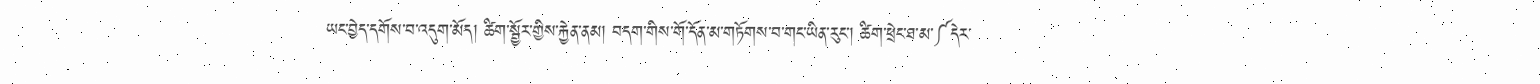ཡང་བྱེད་དགོས་བ་འདུག་མོད། ཚིག་སྦྱོར་གྱིས་རྐྱེན་ནམ། བདག་གིས་གོ་དོན་མ་གཏོགས་བ་གང་ཡིན་རུང་། ཚིག་ཕྲེང་ཐ་མ་༼དེར་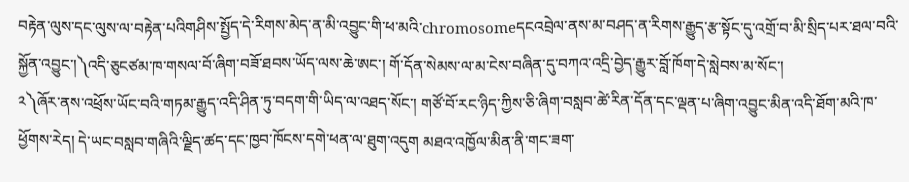བརྟེན་ལུས་དང་ལུས་ལ་བརྟེན་པའིགཤིས་སྤྱོད་དེ་རིགས་མེད་ན་མི་འབྱུང་གི་ཕ་མའི་chromosomeདངའབྲེལ་ནས་མ་བཤད་ན་རིགས་རྒྱུད་རྩ་སྟོང་དུ་འགྲོ་བ་མི་སྲིད་པར་ཐལ་བའི་སྐྱོན་འབྱུང་།༽འདི་ཅུངཙམ་ཁ་གསལ་བོ་ཞིག་བཟོ་ཐབས་ཡོད་ལས་ཆེ་ཨང་། གོ་དོན་སེམས་ལ་མ་ངེས་བཞིན་དུ་བཀའ་འདྲི་བྱེད་རྒྱུར་བློ་ཁོག་དེ་སླེབས་མ་སོང་།
༢༽ཞོར་ནས་འཕྲོས་ཡོང་བའི་གཏམ་རྒྱུད་འདི་ཤིན་ཏུ་བདག་གི་ཡིད་ལ་འཐད་སོང་། གཙོ་བོ་རང་ཉིད་ཀྱིས་ཅི་ཞིག་བསླབ་ཚེ་རིན་དོན་དང་ལྡན་པ་ཞིག་འབྱུང་མིན་འདི་ཐོག་མའི་ཁ་ཕྱོགས་རེད། དེ་ཡང་བསླབ་གཞིའི་ལྗིད་ཚད་དང་ཁྱབ་ཁོངས་དགེ་ཕན་ལ་ཐུག་འདུག མཐའ་འཁྱོལ་མིན་ནི་གང་ཟག་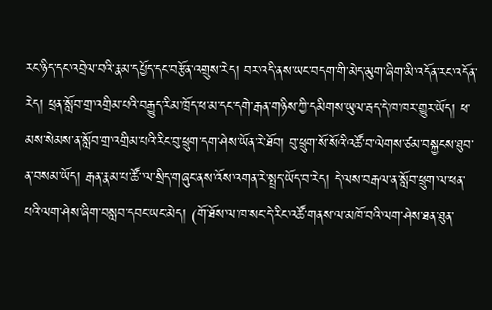རང་ཉིད་དང་འབྲེལ་བའི་རྣམ་དཔྱོད་དང་བརྩོན་འགྲུས་རེད། བར་འདི་ནས་ཡང་བདག་གི་མེད་མུག་ཞིག་མི་འདོན་རང་འདོན་རེད། ཕྲན་སློབ་གྲ་འགྲིམ་པའི་བརྒྱུད་རིམ་ཁྲོད་ཕ་མ་དང་དགེ་རྒན་གཉིས་ཀྱི་དམིགས་ཡུལ་རྦད་དེ་ཁ་ཁར་གྱུར་ཡོད། ཕ་མས་སེམས་ན་སློབ་གྲ་འགྲིམ་པའི་རིང་བུ་ཕྲུག་དག་ཤེས་ཡོན་རེ་ཐོབ། བུ་ཕྲུག་སོ་སོའི་འཚོ་བ་ལེགས་ཙམ་བསྐྱངས་ཐུབ་ན་བསམ་ཡོད། རྒན་རྣམ་པ་ཚོ་་ལ་སྲིད་གཞུང་ནས་འོས་འགན་རེ་སྤྲད་ཡོད་བ་རེད། དེ་ལས་བརྒལ་ན་སློབ་ཕྲུག་ལ་ཕན་པའི་ལག་ཤེས་ཞིག་བསླབ་དབང་ཡང་མེད། (གོ་ཐོས་ལ་ཁ་སང་དེ་རིང་འཚོ་གནས་ལ་མཁོ་བའི་ལག་ཤེས་ཐན་ཐུན་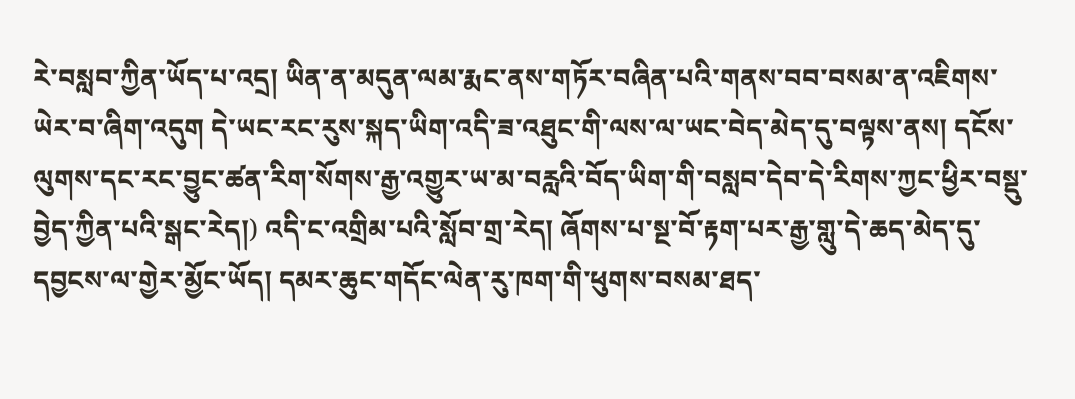རེ་བསླབ་ཀྱིན་ཡོད་པ་འདྲ། ཡིན་ན་མདུན་ལམ་རྨང་ནས་གཏོར་བཞིན་པའི་གནས་བབ་བསམ་ན་འཇིགས་ཡེར་བ་ཞིག་འདུག དེ་ཡང་རང་རུས་སྐད་ཡིག་འདི་ཟ་འཐུང་གི་ལས་ལ་ཡང་བེད་མེད་དུ་བལྟས་ནས། དངོས་ལུགས་དང་རང་བྱུང་ཚན་རིག་སོགས་རྒྱ་འགྱུར་ཡ་མ་བརླའི་བོད་ཡིག་གི་བསླབ་དེབ་དེ་རིགས་ཀྱང་ཕྱིར་བསྡུ་བྱེད་ཀྱིན་པའི་སྒང་རེད།) འདི་ང་འགྲིམ་པའི་སློབ་གྲ་རེད། ཞོགས་པ་སྔ་བོ་རྟག་པར་རྒྱ་གླུ་དེ་ཆད་མེད་དུ་དབྱངས་ལ་གྱེར་མྱོང་ཡོད། དམར་ཆུང་གདོང་ལེན་རུ་ཁག་གི་ཕུགས་བསམ་ཐད་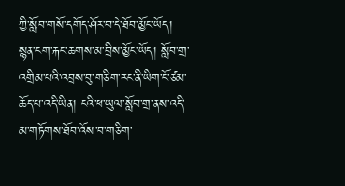ཀྱི་སློབ་གསོ་དགོད་ཤོར་བ་དེ་ཐོབ་མྱོང་ཡོད། སྙན་ངག་རྐང་ཆགས་མ་བྲིས་མྱོང་ཡོད། སློབ་གྲ་འགྲིམ་པའི་འབྲས་བུ་གཅིག་རང་ནི་ཡིག་ངོ་ཙམ་ཆོད་པ་འདི་ཡིན། ངའི་ཕ་ཡུལ་སློབ་གྲ་ནས་འདི་མ་གཏོགས་ཐོབ་འོས་བ་གཅིག་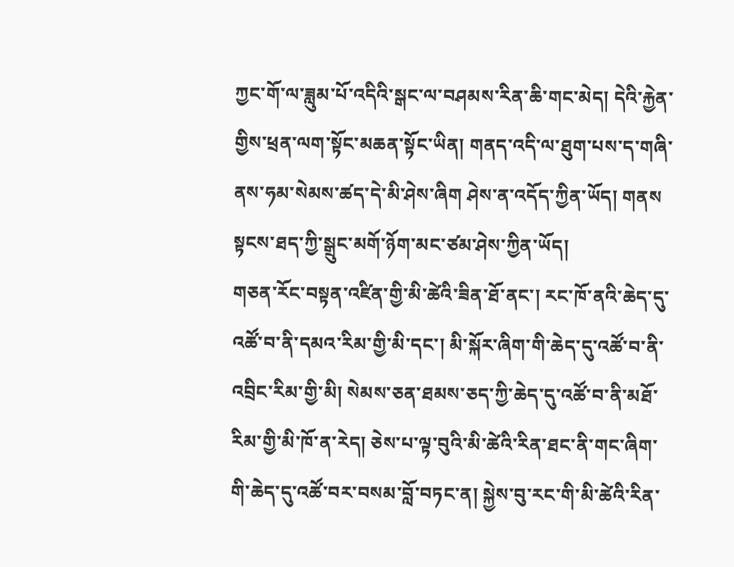ཀྱང་གོ་ལ་ཟླུམ་པོ་འདིའི་སྒང་ལ་བཤམས་རིན་ཆི་གང་མེད། དེའི་རྐྱེན་གྱིས་ཕྲན་ལག་སྟོང་མཆན་སྟོང་ཡིན། གནད་འདི་ལ་ཐུག་པས་ད་གཞི་ནས་ཧམ་སེམས་ཚད་དེ་མི་ཤེས་ཞིག ཤེས་ན་འདོད་ཀྱིན་ཡོད། གནས སྟངས་ཐད་ཀྱི་སྒྲུང་མགོ་ཉོག་མང་ཙམ་ཤེས་ཀྱིན་ཡོད།
གཅན་རོང་བསྟན་འཛིན་གྱི་མི་ཚེའི་ཟིན་ཐོ་ནང་། རང་ཁོ་ནའི་ཆེད་དུ་འཚོ་བ་ནི་དམའ་རིམ་གྱི་མི་དང་། མི་སྐོར་ཞིག་གི་ཆེད་དུ་འཚོ་བ་ནི་འབྲིང་རིམ་གྱི་མི། སེམས་ཅན་ཐམས་ཅད་ཀྱི་ཆེད་དུ་འཚོ་བ་ནི་མཐོ་རིམ་གྱི་མི་ཁོ་ན་རེད། ཅེས་པ་ལྟ་བུའི་མི་ཚེའི་རིན་ཐང་ནི་གང་ཞིག་གི་ཆེད་དུ་འཚོ་བར་བསམ་བློ་བཏང་ན། སྐྱེས་བུ་རང་གི་མི་ཚེའི་རིན་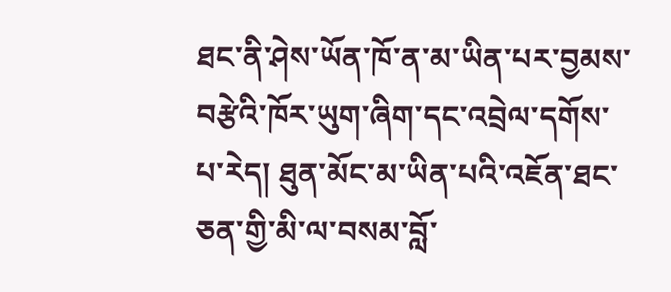ཐང་ནི་ཤེས་ཡོན་ཁོ་ན་མ་ཡིན་པར་བྱམས་བརྩེའི་ཁོར་ཡུག་ཞིག་དང་འབྲེལ་དགོས་པ་རེད། ཐུན་མོང་མ་ཡིན་པའི་འཇོན་ཐང་ཅན་གྱི་མི་ལ་བསམ་བློ་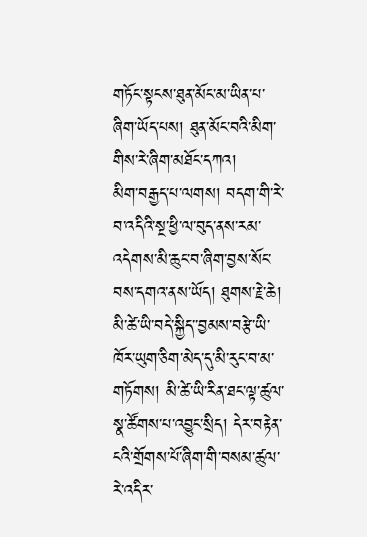གཏོང་སྟངས་ཐུན་མོང་མ་ཡིན་པ་ཞིག་ཡོད་པས། ཐུན་མོང་བའི་མིག་གིས་རེ་ཞིག་མཐོང་དཀའ།
མིག་བརྒྱད་པ་ལགས། བདག་གི་རེ་བ་འདིའི་སྔ་ཕྱི་ལ་བུད་ནས་རམ་འདེགས་མི་ཆུང་བ་ཞིག་བྱས་སོང་བས་དགའ་ནས་ཡོད། ཐུགས་རྗེ་ཆེ།
མི་ཚེ་ཡི་བདེ་སྐྱིད་་བྱམས་བརྩེ་ཡི་ཁོར་ཡུག་ཅིག་མེད་དུ་མི་རུང་བ་མ་གཏོགས། མི་ཚེ་ཡི་རིན་ཐང་ལྟ་ཚུལ་སྣ་ཚོགས་པ་འབྱུང་སྲིད། དེར་བརྟེན་ངའི་གྲོགས་པོ་ཞིག་གི་བསམ་ཚུལ་རེ་འདིར་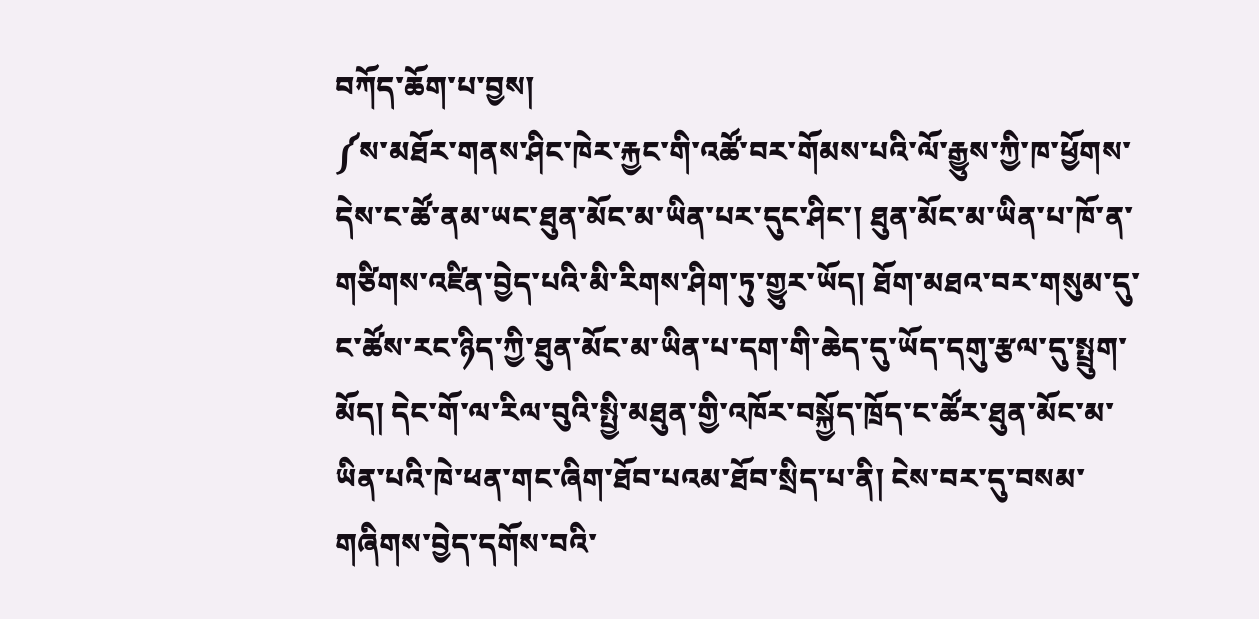བཀོད་ཆོག་པ་བྱས།
༼ས་མཐོར་གནས་ཤིང་ཁེར་རྐྱང་གི་འཚོ་བར་གོམས་པའི་ལོ་རྒྱུས་ཀྱི་ཁ་ཕྱོགས་དེས་ང་ཚོ་ནམ་ཡང་ཐུན་མོང་མ་ཡིན་པར་དུང་ཤིང་། ཐུན་མོང་མ་ཡིན་པ་ཁོ་ན་གཙིགས་འཛིན་བྱེད་པའི་མི་རིགས་ཤིག་ཏུ་གྱུར་ཡོད། ཐོག་མཐའ་བར་གསུམ་དུ་ང་ཚོས་རང་ཉིད་ཀྱི་ཐུན་མོང་མ་ཡིན་པ་དག་གི་ཆེད་དུ་ཡོད་དགུ་རྩལ་དུ་སྤྲུག་མོད། དེང་གོ་ལ་རིལ་བུའི་སྤྱི་མཐུན་གྱི་འཁོར་བསྐྱོད་ཁྲོད་ང་ཚོར་ཐུན་མོང་མ་ཡིན་པའི་ཁེ་ཕན་གང་ཞིག་ཐོབ་པའམ་ཐོབ་སྲིད་པ་ནི། ངེས་བར་དུ་བསམ་གཞིགས་བྱེད་དགོས་བའི་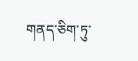གནད་ཅིག་ཏུ་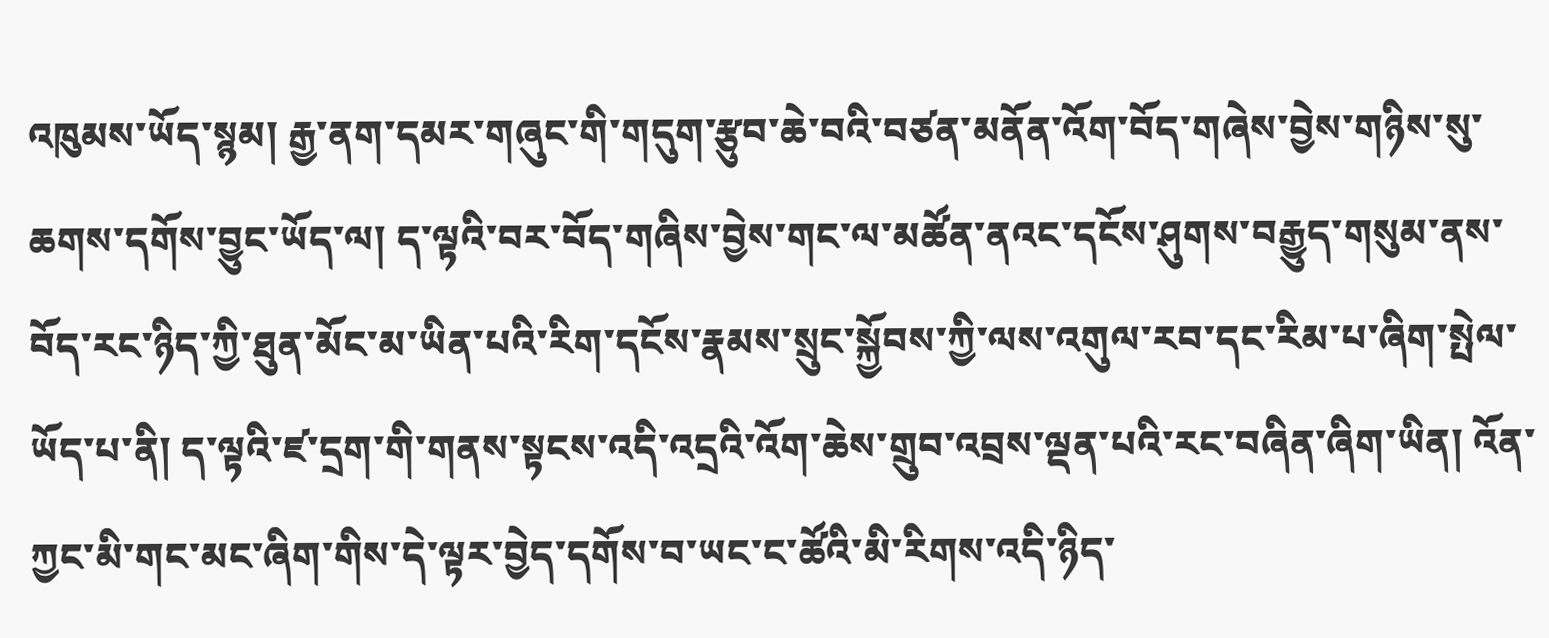འཁུམས་ཡོད་སྙམ། རྒྱ་ནག་དམར་གཞུང་གི་གདུག་རྩུབ་ཆེ་བའི་བཙན་མནོན་འོག་བོད་གཞེས་བྱེས་གཉིས་སུ་ཆགས་དགོས་བྱུང་ཡོད་ལ། ད་ལྟའི་བར་བོད་གཞིས་བྱེས་གང་ལ་མཚོན་ནའང་དངོས་ཤུགས་བརྒྱུད་གསུམ་ནས་བོད་རང་ཉིད་ཀྱི་ཐུན་མོང་མ་ཡིན་པའི་རིག་དངོས་རྣམས་སྲུང་སྐྱོབས་ཀྱི་ལས་འགུལ་རབ་དང་རིམ་པ་ཞིག་སྤེལ་ཡོད་པ་ནི། ད་ལྟའི་ཛ་དྲག་གི་གནས་སྟངས་འདི་འདྲའི་འོག་ཆེས་གྲུབ་འབྲས་ལྡན་པའི་རང་བཞིན་ཞིག་ཡིན། འོན་ཀྱང་མི་གང་མང་ཞིག་གིས་དེ་ལྟར་བྱེད་དགོས་བ་ཡང་ང་ཚོའི་མི་རིགས་འདི་ཉིད་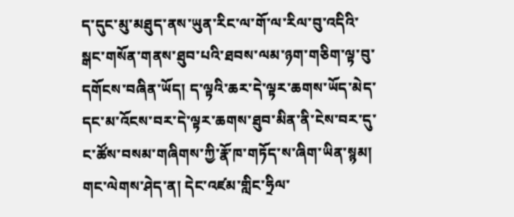ད་དུང་མུ་མཐུད་ནས་ཡུན་རིང་ལ་གོ་ལ་རིལ་བུ་འདིའི་སྒང་གསོན་གནས་ཐུབ་པའི་ཐབས་ལམ་ཉག་གཅིག་ལྟ་བུ་དགོངས་བཞིན་ཡོད། ད་ལྟའི་ཆར་དེ་ལྟར་ཆགས་ཡོད་མེད་དང་མ་འོངས་བར་དེ་ལྟར་ཆགས་ཐུབ་མིན་ནི་ངེས་བར་དུ་ང་ཚོས་བསམ་གཞིགས་ཀྱི་རྣོ་ཁ་གཏོད་ས་ཞིག་ཡིན་སྙམ། གང་ལེགས་ཤེད་ན། དེང་འཛམ་གླིང་ཧྲིལ་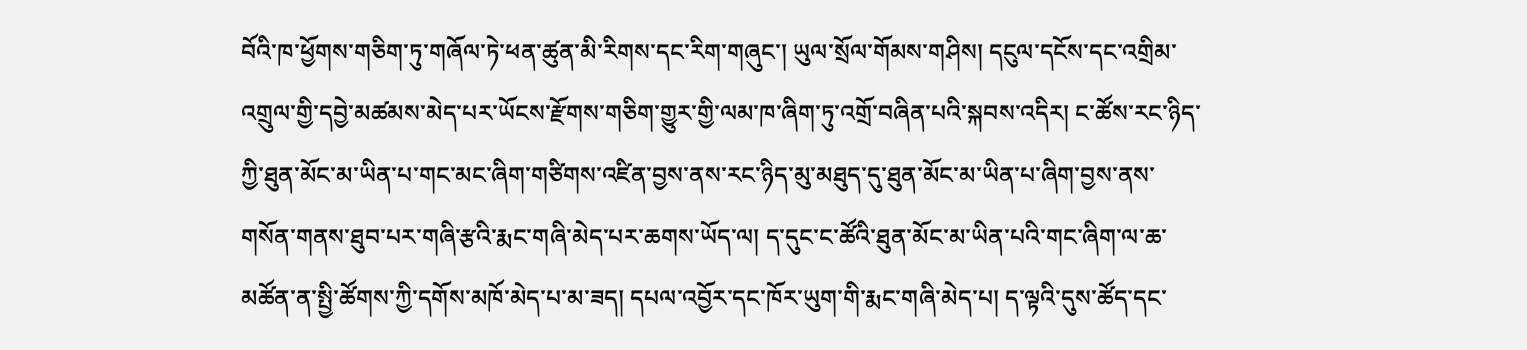བོའི་ཁ་ཕྱོགས་གཅིག་ཏུ་གཞོལ་ཏེ་ཕན་ཚུན་མི་རིགས་དང་རིག་གཞུང་། ཡུལ་སྲོལ་གོམས་གཤིས། དངུལ་དངོས་དང་འགྲིམ་འགྲུལ་གྱི་དབྱེ་མཚམས་མེད་པར་ཡོངས་རྫོགས་གཅིག་གྱུར་གྱི་ལམ་ཁ་ཞིག་ཏུ་འགྲོ་བཞིན་པའི་སྐབས་འདིར། ང་ཚོས་རང་ཉིད་ཀྱི་ཐུན་མོང་མ་ཡིན་པ་གང་མང་ཞིག་གཙིགས་འཛིན་བྱས་ནས་རང་ཉིད་མུ་མཐུད་དུ་ཐུན་མོང་མ་ཡིན་པ་ཞིག་བྱས་ནས་གསོན་གནས་ཐུབ་པར་གཞི་རྩའི་རྨང་གཞི་མེད་པར་ཆགས་ཡོད་ལ། ད་དུང་ང་ཚོའི་ཐུན་མོང་མ་ཡིན་པའི་གང་ཞིག་ལ་ཆ་མཚོན་ན་སྤྱི་ཚོགས་ཀྱི་དགོས་མཁོ་མེད་པ་མ་ཟད། དཔལ་འབྱོར་དང་ཁོར་ཡུག་གི་རྨང་གཞི་མེད་པ། ད་ལྟའི་དུས་ཚོད་དང་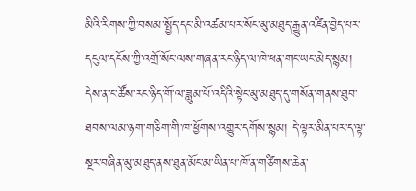མིའི་རིགས་ཀྱི་བསམ་སྤྱོད་དང་མི་འཚམ་པར་སོང་མུ་མཐུད་རྒྱུན་འཛིན་བྱེད་པར་དངུལ་དངོས་ཀྱི་འགྲོ་སོང་ལས་གཞན་རང་ཉིད་ལ་ཁེ་ཕན་གང་ཡང་མེད་སྙམ། དེས་ན་ང་ཚོས་རང་ཉིད་གོ་ལ་ཟླུམ་པོ་འདིའི་སྟེང་མུ་མཐུད་དུ་གསོན་གནས་ཐུབ་ཐབས་ལམ་ཉག་གཅིག་གི་ཁ་ཕྱོགས་འགྱུར་དགོས་སྙམ། དེ་ལྟར་མིན་པར་ད་ལྟ་སྔར་བཞིན་མུ་མཐུད་ནས་ཐུན་མོང་མ་ཡིན་པ་ཁོ་ན་གཙིགས་ཆེན་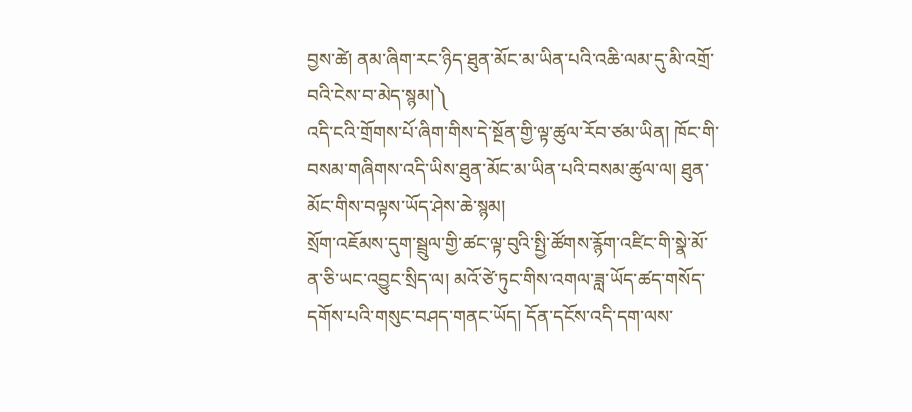བྱས་ཚེ། ནམ་ཞིག་རང་ཉིད་ཐུན་མོང་མ་ཡིན་པའི་འཆི་ལམ་དུ་མི་འགྲོ་བའི་ངེས་བ་མེད་སྙམ།༽
འདི་ངའི་གྲོགས་པོ་ཞིག་གིས་དེ་སྔོན་གྱི་ལྟ་ཚུལ་རོབ་ཙམ་ཡིན། ཁོང་གི་བསམ་གཞིགས་འདི་ཡིས་ཐུན་མོང་མ་ཡིན་པའི་བསམ་ཚུལ་ལ། ཐུན་མོང་གིས་བལྟས་ཡོད་ཤེས་ཆེ་སྙམ།
སྲོག་འཇོམས་དུག་སྦྲུལ་གྱི་ཚང་ལྟ་བུའི་སྤྱི་ཚོགས་རྙོག་འཛིང་གི་སྣེ་མོ་ན་ཅི་ཡང་འབྱུང་སྲིད་ལ། མའོ་ཙེ་ཏུང་གིས་འགལ་ཟླ་ཡོད་ཚད་གསོད་དགོས་པའི་གསུང་བཤད་གནང་ཡོད། དོན་དངོས་འདི་དག་ལས་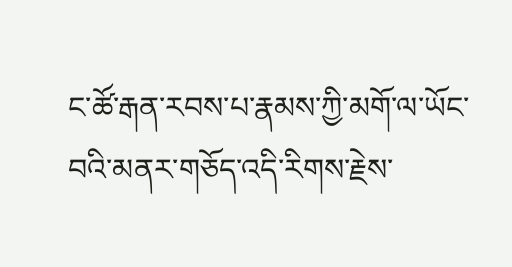ང་ཚོ་རྒན་རབས་པ་རྣམས་ཀྱི་མགོ་ལ་ཡོང་བའི་མནར་གཅོད་འདི་རིགས་རྗེས་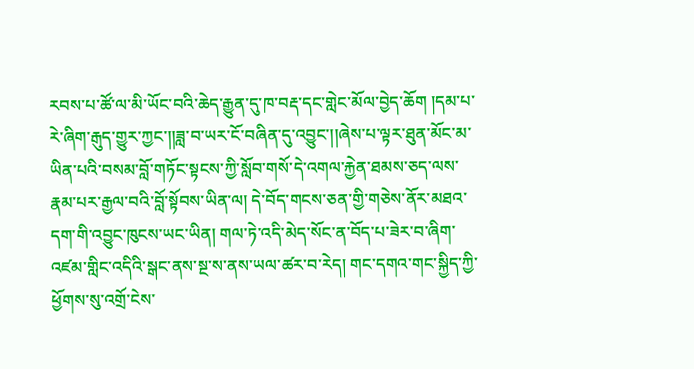རབས་པ་ཚོ་ལ་མི་ཡོང་བའི་ཆེད་རྒྱུན་དུ་ཁ་བརྡ་དང་གླེང་མོལ་བྱེད་ཆོག །དམ་པ་རེ་ཞིག་རྒུད་གྱུར་ཀྱང་།།ཟླ་བ་ཡར་ངོ་བཞིན་དུ་འབྱུང་།།ཞེས་པ་ལྟར་ཐུན་མོང་མ་ཡིན་པའི་བསམ་བློ་གཏོང་སྟངས་ཀྱི་སློབ་གསོ་དེ་འགལ་རྐྱེན་ཐམས་ཅད་ལས་རྣམ་པར་རྒྱལ་བའི་བློ་སྟོབས་ཡིན་ལ། དེ་བོད་གངས་ཅན་གྱི་གཅེས་ནོར་མཐའ་དག་གི་འབྱུང་ཁུངས་ཡང་ཡིན། གལ་ཏེ་འདི་མེད་སོང་ན་བོད་པ་ཟེར་བ་ཞིག་འཛམ་གླིང་འདིའི་སྒང་ནས་སྔ་ས་ནས་ཡལ་ཚར་བ་རེད། གང་དགའ་གང་སྐྱིད་ཀྱི་ཕྱོགས་སུ་འགྲོ་ངེས་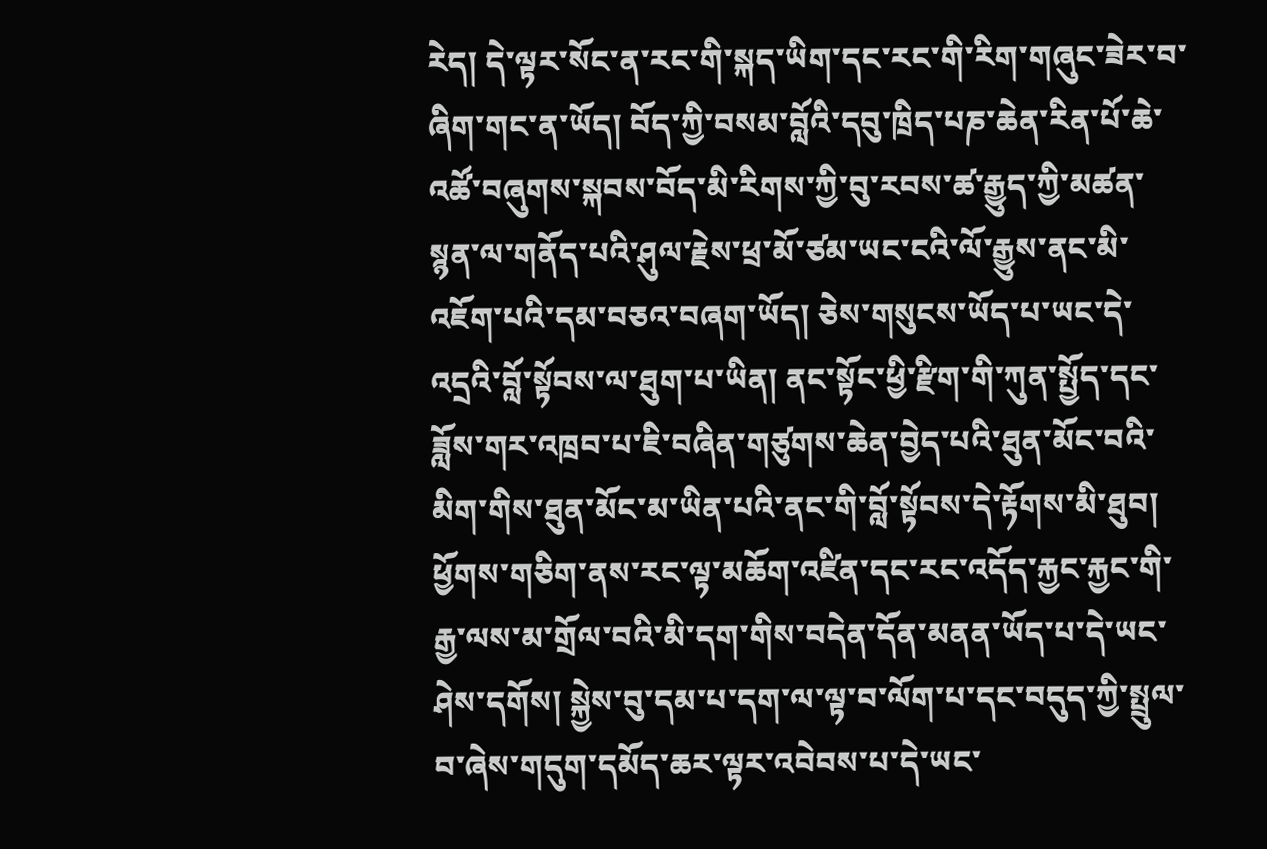རེད། དེ་ལྟར་སོང་ན་རང་གི་སྐད་ཡིག་དང་རང་གི་རིག་གཞུང་ཟེར་བ་ཞིག་གང་ན་ཡོད། བོད་ཀྱི་བསམ་བློའི་དབུ་ཁྲིད་པཎ་ཆེན་རིན་པོ་ཆེ་འཚོ་བཞུགས་སྐབས་བོད་མི་རིགས་ཀྱི་བུ་རབས་ཚ་རྒྱུད་ཀྱི་མཚན་སྙན་ལ་གནོད་པའི་ཤུལ་རྗེས་ཕྲ་མོ་ཙམ་ཡང་ངའི་ལོ་རྒྱུས་ནང་མི་འཇོག་པའི་དམ་བཅའ་བཞག་ཡོད། ཅེས་གསུངས་ཡོད་པ་ཡང་དེ་འདྲའི་བློ་སྟོབས་ལ་ཐུག་པ་ཡིན། ནང་སྟོང་ཕྱི་རྫིག་གི་ཀུན་སྤྱོད་དང་ཟློས་གར་འཁྲབ་པ་ཇི་བཞིན་གཙུགས་ཆེན་བྱེད་པའི་ཐུན་མོང་བའི་མིག་གིས་ཐུན་མོང་མ་ཡིན་པའི་ནང་གི་བློ་སྟོབས་དེ་རྟོགས་མི་ཐུབ། ཕྱོགས་གཅིག་ནས་རང་ལྟ་མཆོག་འཛིན་དང་རང་འདོད་རྐྱང་རྐྱང་གི་རྒྱ་ལས་མ་གྲོལ་བའི་མི་དག་གིས་བདེན་དོན་མནན་ཡོད་པ་དེ་ཡང་ཤེས་དགོས། སྐྱེས་བུ་དམ་པ་དག་ལ་ལྟ་བ་ལོག་པ་དང་བདུད་ཀྱི་སྤྲུལ་བ་ཞེས་གདུག་དམོད་ཆར་ལྟར་འབེབས་པ་དེ་ཡང་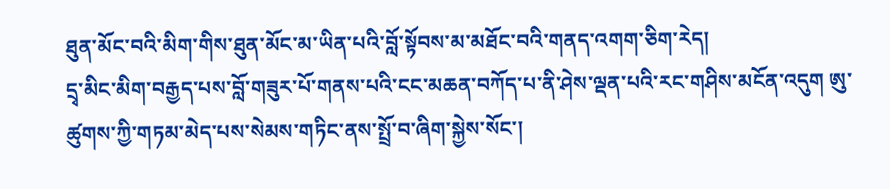ཐུན་མོང་བའི་མིག་གིས་ཐུན་མོང་མ་ཡིན་པའི་བློ་སྟོབས་མ་མཐོང་བའི་གནད་འགག་ཅིག་རེད།
དྲྭ་མིང་མིག་བརྒྱད་པས་བློ་གཟུར་པོ་གནས་པའི་ངང་མཆན་བཀོད་པ་ནི་ཤེས་ལྡན་པའི་རང་གཤིས་མངོན་འདུག ཨུ་ཚུགས་ཀྱི་གཏམ་མེད་པས་སེམས་གཏིང་ནས་སྤྲོ་བ་ཞིག་སྐྱེས་སོང་།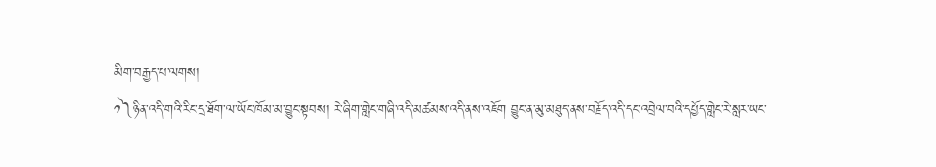མིག་བརྒྱད་པ་ལགས།
༡༽ཉིན་འདི་གའི་རིང་དྲ་ཐོག་ལ་ཡོང་ཁོམ་མ་བྱུང་སྟབས། རེ་ཞིག་གླེང་གཞི་འདི་མཚམས་འདི་ནས་འཇོག བྱུང་ན་མུ་མཐུད་ནས་བརྗོད་འདི་དང་འབྲེལ་བའི་དཔྱོད་གླེང་རེ་སླར་ཡང་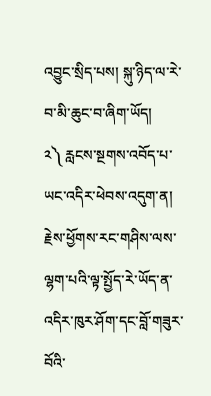འབྱུང་སྲིད་པས། སྐུ་ཉིད་ལ་རེ་བ་མི་ཆུང་བ་ཞིག་ཡོད།
༢༽ རླངས་སྔགས་འབོད་པ་ཡང་འདིར་ཕེབས་འདུག་ན། རྗེས་ཕྱོགས་རང་གཤིས་ལས་ལྷག་པའི་ལྟ་སྤྱོད་རེ་ཡོད་ན་འདིར་ཁུར་ཤོག་དང་བློ་གཟུར་བོའི་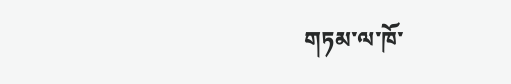གཏམ་ལ་ཁོ་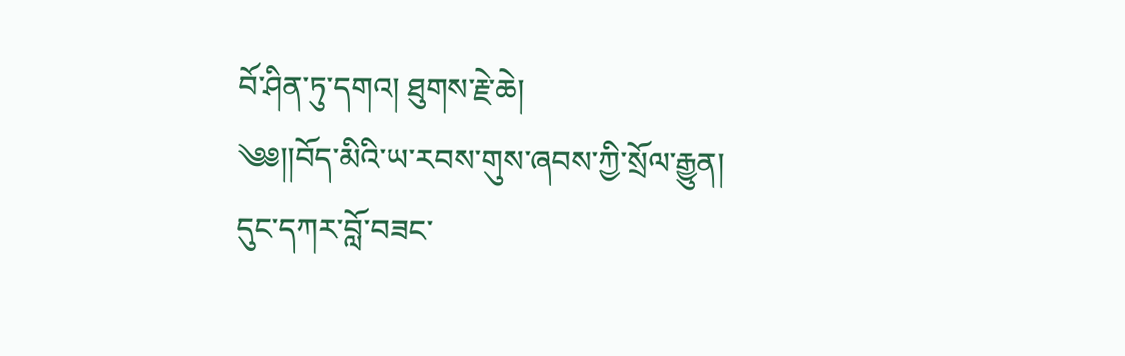བོ་ཤིན་ཏུ་དགའ། ཐུགས་རྗེ་ཆེ།
༄༅།།བོད་མིའི་ཡ་རབས་གུས་ཞབས་ཀྱི་སྲོལ་རྒྱུན།
དུང་དཀར་བློ་བཟང་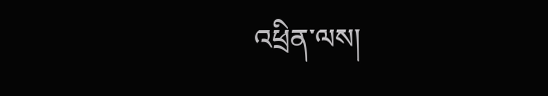འཕྲིན་ལས།